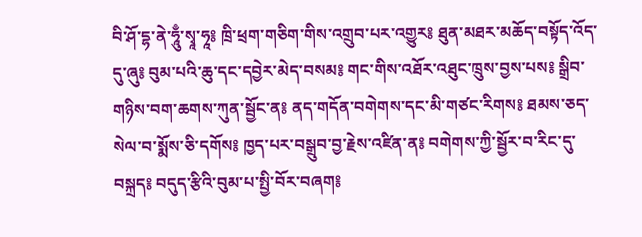བི་ཤོ་དྷ་ནེ་ཧཱུྃ་སྭཱ་ཧཱ༔ ཁྲི་ཕྲག་གཅིག་གིས་འགྲུབ་པར་འགྱུར༔ ཐུན་མཐར་མཆོད་བསྟོད་འོད་དུ་ཞུ༔ བུམ་པའི་ཆུ་དང་དབྱེར་མེད་བསམ༔ གང་གིས་འཐོར་འཐུང་ཁྲུས་བྱས་པས༔ སྒྲིབ་གཉིས་བག་ཆགས་ཀུན་སྦྱོང་ན༔ ནད་གདོན་བགེགས་དང་མི་གཙང་རིགས༔ ཐམས་ཅད་སེལ་བ་སྨོས་ཅི་དགོས༔ ཁྱད་པར་བསྒྲུབ་བྱ་རྗེས་འཛིན་ན༔ བགེགས་ཀྱི་སྦྱོར་བ་རིང་དུ་བསྐྲད༔ བདུད་རྩིའི་བུམ་པ་སྤྱི་བོར་བཞག༔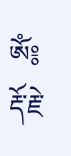ཨོཾ༔ རྡོ་རྗེ་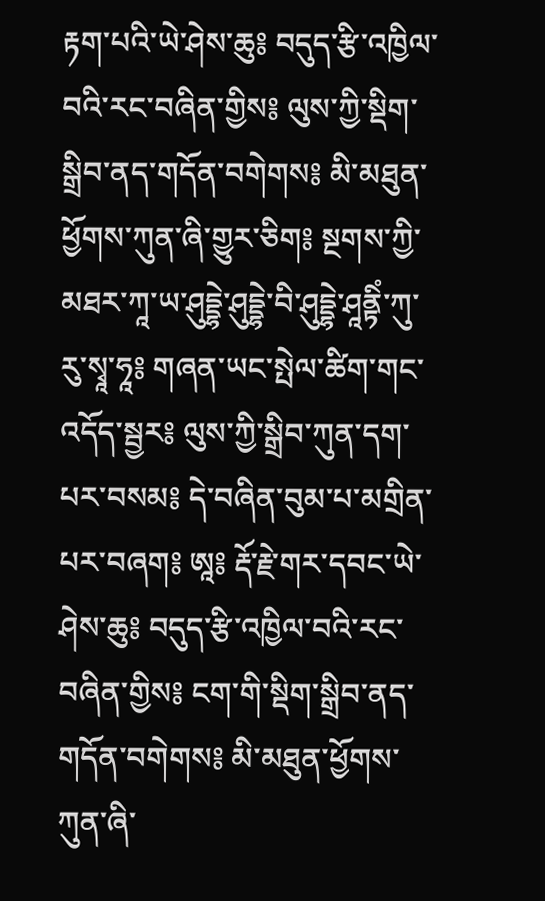རྟག་པའི་ཡེ་ཤེས་ཆུ༔ བདུད་རྩི་འཁྱིལ་བའི་རང་བཞིན་གྱིས༔ ལུས་ཀྱི་སྡིག་སྒྲིབ་ནད་གདོན་བགེགས༔ མི་མཐུན་ཕྱོགས་ཀུན་ཞི་གྱུར་ཅིག༔ སྔགས་ཀྱི་མཐར་ཀཱ་ཡ་ཤུདྡྷེ་ཤུདྡྷེ་བི་ཤུདྡྷེ་ཤཱནྟིཾ་ཀུ་རུ་སྭཱ་ཧཱ༔ གཞན་ཡང་སྤེལ་ཚིག་གང་འདོད་སྦྱར༔ ལུས་ཀྱི་སྒྲིབ་ཀུན་དག་པར་བསམ༔ དེ་བཞིན་བུམ་པ་མགྲིན་པར་བཞག༔ ཨཱ༔ རྡོ་རྗེ་གར་དབང་ཡེ་ཤེས་ཆུ༔ བདུད་རྩི་འཁྱིལ་བའི་རང་བཞིན་གྱིས༔ ངག་གི་སྡིག་སྒྲིབ་ནད་གདོན་བགེགས༔ མི་མཐུན་ཕྱོགས་ཀུན་ཞི་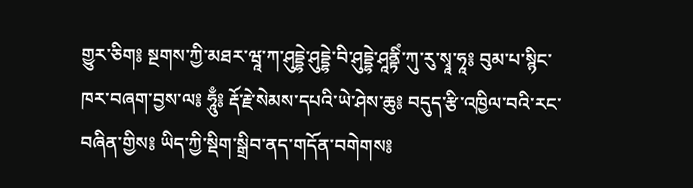གྱུར་ཅིག༔ སྔགས་ཀྱི་མཐར་ཝཱ་ཀ་ཤུདྡྷེ་ཤུདྡྷེ་བི་ཤུདྡྷེ་ཤཱནྟིཾ་ཀུ་རུ་སྭཱ་ཧཱ༔ བུམ་པ་སྙིང་ཁར་བཞག་བྱས་ལ༔ ཧཱུྃ༔ རྡོ་རྗེ་སེམས་དཔའི་ཡེ་ཤེས་ཆུ༔ བདུད་རྩི་འཁྱིལ་བའི་རང་བཞིན་གྱིས༔ ཡིད་ཀྱི་སྡིག་སྒྲིབ་ནད་གདོན་བགེགས༔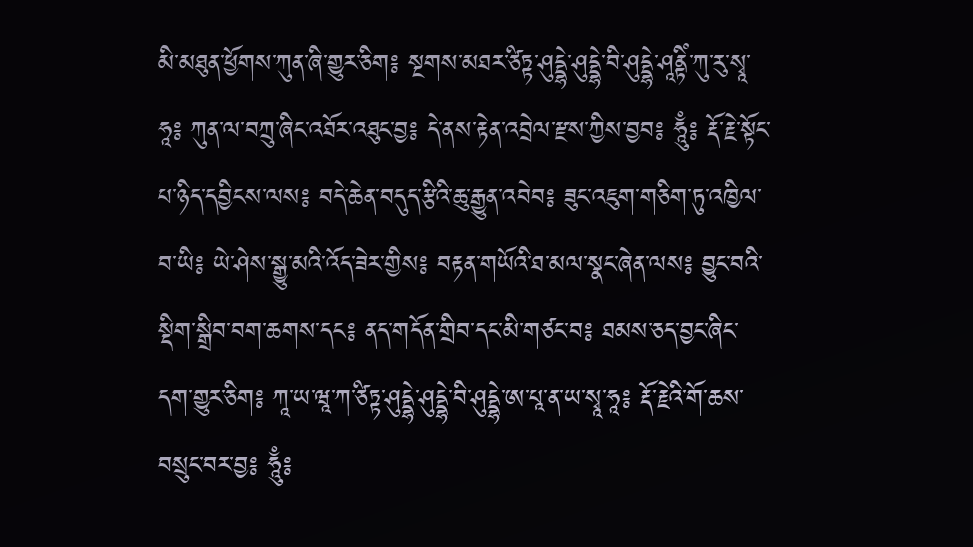མི་མཐུན་ཕྱོགས་ཀུན་ཞི་གྱུར་ཅིག༔ སྔགས་མཐར་ཙིཏྟ་ཤུདྡྷེ་ཤུདྡྷེ་བི་ཤུདྡྷེ་ཤཱནྟིཾ་ཀུ་རུ་སྭཱ་ཧཱ༔ ཀུན་ལ་བཀྲུ་ཞིང་འཐོར་འཐུང་བྱ༔ དེ་ནས་རྟེན་འབྲེལ་རྫས་ཀྱིས་བྱབ༔ ཧཱུྃ༔ རྡོ་རྗེ་སྟོང་པ་ཉིད་དབྱིངས་ལས༔ བདེ་ཆེན་བདུད་རྩིའི་ཆུ་རྒྱུན་འབེབ༔ ཟུང་འཇུག་གཅིག་ཏུ་འཁྱིལ་བ་ཡི༔ ཡེ་ཤེས་སྒྱུ་མའི་འོད་ཟེར་གྱིས༔ བརྟན་གཡོའི་ཐ་མལ་སྣང་ཞེན་ལས༔ བྱུང་བའི་སྡིག་སྒྲིབ་བག་ཆགས་དང༔ ནད་གདོན་གྲིབ་དང་མི་གཙང་བ༔ ཐམས་ཅད་བྱང་ཞིང་དག་གྱུར་ཅིག༔ ཀཱ་ཡ་ཝཱ་ཀ་ཙིཏྟ་ཤུདྡྷེ་ཤུདྡྷེ་བི་ཤུདྡྷེ་ཨ་པཱ་ན་ཡ་སྭཱ་ཧཱ༔ རྡོ་རྗེའི་གོ་ཆས་བསྲུང་བར་བྱ༔ ཧཱུྃ༔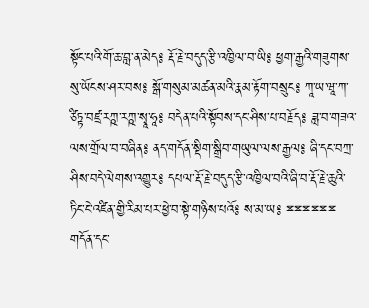སྟོང་པའི་གོ་ཆ་བླ་ན་མེད༔ རྡོ་རྗེ་བདུད་རྩི་འཁྱིལ་བ་ཡི༔ ཕྱག་རྒྱའི་གཟུགས་སུ་ཡོངས་ཤར་བས༔ སྒོ་གསུམ་མཚན་མའི་རྣམ་རྟོག་བསྲུང༔ ཀཱ་ཡ་ཝཱ་ཀ་ཙིཏྟ་བཛྲ་རཀྵ་རཀྵ་སྭཱ་ཧཱ༔ བདེན་པའི་སྟོབས་དང་ཤིས་པ་བརྗོད༔ ཟླ་བ་གཟའ་ལས་གྲོལ་བ་བཞིན༔ ནད་གདོན་སྡིག་སྒྲིབ་གཡུལ་ལས་རྒྱལ༔ ཞི་དང་བཀྲ་ཤིས་བདེ་ལེགས་འགྱུར༔ དཔལ་རྡོ་རྗེ་བདུད་རྩི་འཁྱིལ་བའི་ཞི་བ་རྡོ་རྗེ་ཆུའི་ཏིང་ངེ་འཛིན་གྱི་རིམ་པར་ཕྱེ་བ་སྟེ་གཉིས་པའོ༔ ས་མ་ཡ༔ ྈྈྈྈྈྈ གདོན་དང་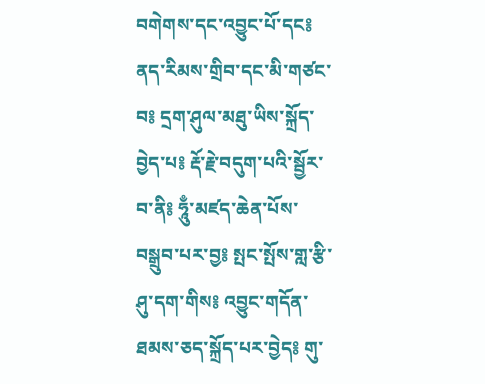བགེགས་དང་འབྱུང་པོ་དང༔ ནད་རིམས་གྲིབ་དང་མི་གཙང་བ༔ དྲག་ཤུལ་མཐུ་ཡིས་སྐྲོད་བྱེད་པ༔ རྡོ་རྗེ་བདུག་པའི་སྦྱོར་བ་ནི༔ ཧཱུྃ་མཛད་ཆེན་པོས་བསྒྲུབ་པར་བྱ༔ སྤང་སྤོས་གླ་རྩི་ཤུ་དག་གིས༔ འབྱུང་གདོན་ཐམས་ཅད་སྐྲོད་པར་བྱེད༔ གུ་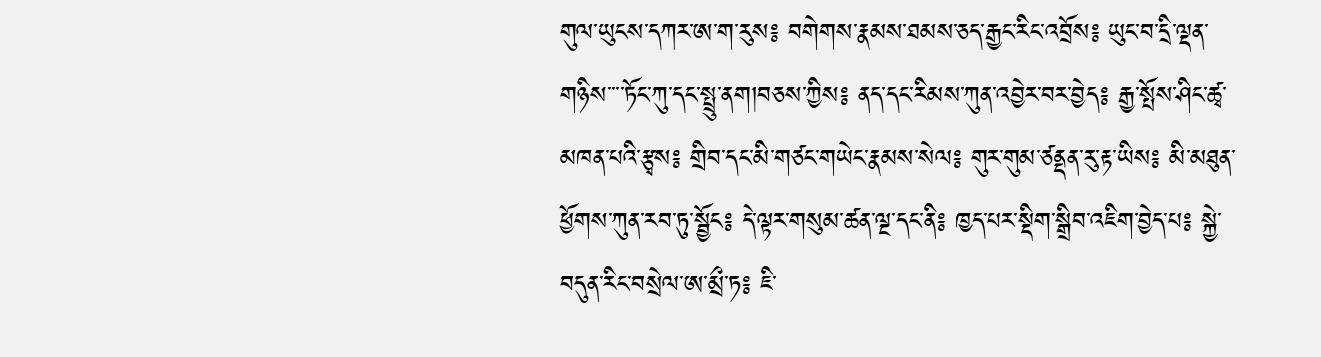གུལ་ཡུངས་དཀར་ཨ་ག་རུས༔ བགེགས་རྣམས་ཐམས་ཅད་རྒྱང་རིང་འབྲོས༔ ཡུང་བ་དྲི་ལྡན་གཉིས་་་་ཏོང་ཀུ་དང་སྤྲུ་ནག།བཅས་ཀྱིས༔ ནད་དང་རིམས་ཀུན་འབྱེར་བར་བྱེད༔ རྒྱ་སྤོས་ཤིང་ཚྭ་མཁན་པའི་རྩྭས༔ གྲིབ་དང་མི་གཙང་གཡེང་རྣམས་སེལ༔ གུར་གུམ་ཙནྡན་རུ་རྟ་ཡིས༔ མི་མཐུན་ཕྱོགས་ཀུན་རབ་ཏུ་སྦྱོང༔ དེ་ལྟར་གསུམ་ཚན་ལྔ་དང་ནི༔ ཁྱད་པར་སྡིག་སྒྲིབ་འཇིག་བྱེད་པ༔ སྐྱེ་བདུན་རིང་བསྲེལ་ཨ་མྲྀ་ཏ༔ ཇི་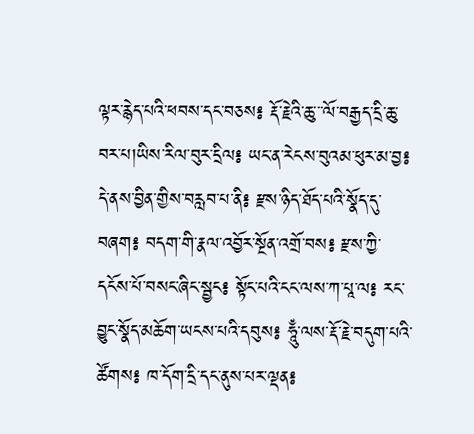ལྟར་རྙེད་པའི་ཕབས་དང་བཅས༔ རྡོ་རྗེའི་ཆུ་་་ལོ་བརྒྱད་དྲི་ཆུ་བར་པ།ཡིས་རིལ་བུར་དྲིལ༔ ཡང་ན་རེངས་བུའམ་ཕུར་མ་བྱ༔ དེ་ནས་བྱིན་གྱིས་བརླབ་པ་ནི༔ རྫས་ཉིད་ཐོད་པའི་སྣོད་དུ་བཞག༔ བདག་གི་རྣལ་འབྱོར་སྔོན་འགྲོ་བས༔ རྫས་ཀྱི་དངོས་པོ་བསང་ཞིང་སྦྱང༔ སྟོང་པའི་ངང་ལས་ཀ་པཱ་ལ༔ རང་བྱུང་སྣོད་མཆོག་ཡངས་པའི་དབུས༔ ཧཱུྃ་ལས་རྡོ་རྗེ་བདུག་པའི་ཚོགས༔ ཁ་དོག་དྲི་དང་ནུས་པར་ལྡན༔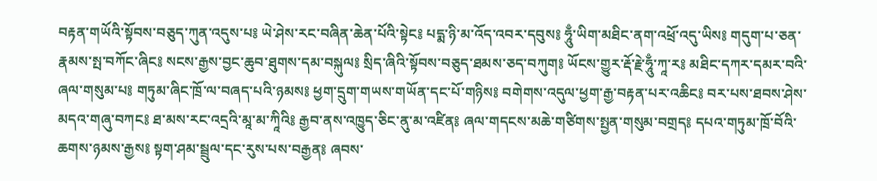བརྟན་གཡོའི་སྟོབས་བཅུད་ཀུན་འདུས་པ༔ ཡེ་ཤེས་རང་བཞིན་ཆེན་པོའི་སྟེང༔ པདྨ་ཉི་མ་འོད་འབར་དབུས༔ ཧཱུྃ་ཡིག་མཐིང་ནག་འཕྲོ་འདུ་ཡིས༔ གདུག་པ་ཅན་རྣམས་སྤ་བཀོང་ཞིང༔ སངས་རྒྱས་བྱང་ཆུབ་ཐུགས་དམ་བསྐུལ༔ སྲིད་ཞིའི་སྟོབས་བཅུད་ཐམས་ཅད་བཀུག༔ ཡོངས་གྱུར་རྡོ་རྗེ་ཧཱུྃ་ཀཱ་ར༔ མཐིང་དཀར་དམར་བའི་ཞལ་གསུམ་པ༔ གཏུམ་ཞིང་ཁྲོ་ལ་བཞད་པའི་ཉམས༔ ཕྱག་དྲུག་གཡས་གཡོན་དང་པོ་གཉིས༔ བགེགས་འདུལ་ཕྱག་རྒྱ་བརྟན་པར་འཆིང༔ བར་པས་ཐབས་ཤེས་མདའ་གཞུ་བཀང༔ ཐ་མས་རང་འདྲའི་མཱ་མ་ཀཱིའི༔ རྒྱབ་ནས་འཁྱུད་ཅིང་ནུ་མ་འཛིན༔ ཞལ་གདངས་མཆེ་གཙིགས་སྤྱན་གསུམ་བགྲད༔ དཔའ་གཏུམ་ཁྲོ་བོའི་ཆགས་ཉམས་རྒྱས༔ སྟག་ཤམ་སྦྲུལ་དང་རུས་པས་བརྒྱན༔ ཞབས་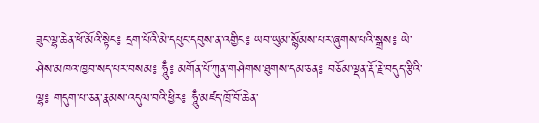ཟུང་ལྷ་ཆེན་ཕོ་མོའི་སྟེང༔ དྲག་པོའི་མེ་དཔུང་དབུས་ན་འགྱིང༔ ཡབ་ཡུམ་སྙོམས་པར་ཞུགས་པའི་སྒྲས༔ ཡེ་ཤེས་མཁའ་ཁྱབ་སད་པར་བསམ༔ ཧཱུྃ༔ མགོན་པོ་ཀུན་གཤེགས་ཐུགས་དམ་ཅན༔ བཅོམ་ལྡན་རྡོ་རྗེ་བདུད་རྩིའི་ལྷ༔ གདུག་པ་ཅན་རྣམས་འདུལ་བའི་ཕྱིར༔ ཧཱུྃ་མཛད་ཁྲོ་བོ་ཆེན་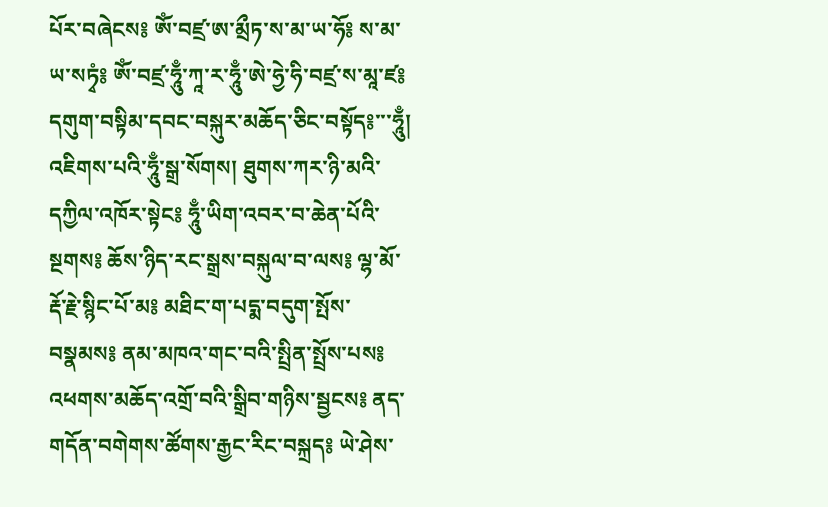པོར་བཞེངས༔ ཨོཾ་བཛྲ་ཨ་མྲྀཏ་ས་མ་ཡ་ཧོ༔ ས་མ་ཡ་སཏྭཾ༔ ཨོཾ་བཛྲ་ཧཱུྃ་ཀཱ་ར་ཧཱུྃ་ཨེ་ཧྱེ་ཧི་བཛྲ་ས་མཱ་ཛ༔ དགུག་བསྟིམ་དབང་བསྐུར་མཆོད་ཅིང་བསྟོད༔་་་ཧཱུྃ། འཇིགས་པའི་ཧཱུྃ་སྒྲ་སོགས། ཐུགས་ཀར་ཉི་མའི་དཀྱིལ་འཁོར་སྟེང༔ ཧཱུྃ་ཡིག་འབར་བ་ཆེན་པོའི་སྔགས༔ ཆོས་ཉིད་རང་སྒྲས་བསྐུལ་བ་ལས༔ ལྷ་མོ་རྡོ་རྗེ་སྙིང་པོ་མ༔ མཐིང་ག་པདྨ་བདུག་སྤོས་བསྣམས༔ ནམ་མཁའ་གང་བའི་སྤྲིན་སྤྲོས་པས༔ འཕགས་མཆོད་འགྲོ་བའི་སྒྲིབ་གཉིས་སྦྱངས༔ ནད་གདོན་བགེགས་ཚོགས་རྒྱང་རིང་བསྐྲད༔ ཡེ་ཤེས་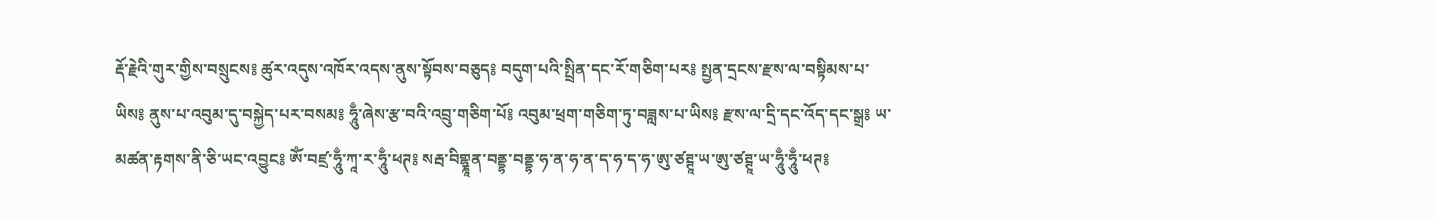རྡོ་རྗེའི་གུར་གྱིས་བསྲུངས༔ ཚུར་འདུས་འཁོར་འདས་ནུས་སྟོབས་བཅུད༔ བདུག་པའི་སྤྲིན་དང་རོ་གཅིག་པར༔ སྤྱན་དྲངས་རྫས་ལ་བསྟིམས་པ་ཡིས༔ ནུས་པ་འབུམ་དུ་བསྐྱེད་པར་བསམ༔ ཧཱུྃ་ཞེས་རྩ་བའི་འབྲུ་གཅིག་པོ༔ འབུམ་ཕྲག་གཅིག་ཏུ་བཟླས་པ་ཡིས༔ རྫས་ལ་དྲི་དང་འོད་དང་སྒྲ༔ ཡ་མཚན་རྟགས་ནི་ཅི་ཡང་འབྱུང༔ ཨོཾ་བཛྲ་ཧཱུྃ་ཀཱ་ར་ཧཱུྃ་ཕཊ༔ སརྦ་བིགྷྣཱན་བནྡྷ་བནྡྷ་ཧ་ན་ཧ་ན་ད་ཧ་ད་ཧ་ཨུ་ཙཊྚཱ་ཡ་ཨུ་ཙཊྚཱ་ཡ་ཧཱུྃ་ཧཱུྃ་ཕཊ༔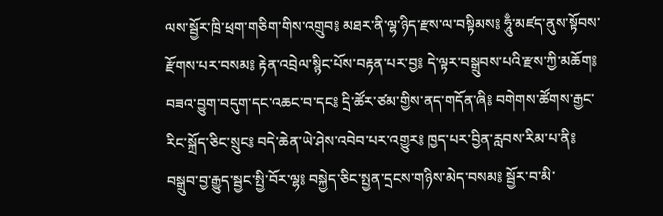ལས་སྦྱོར་ཁྲི་ཕྲག་གཅིག་གིས་འགྲུབ༔ མཐར་ནི་ལྷ་ཉིད་རྫས་ལ་བསྟིམས༔ ཧཱུྃ་མཛད་ནུས་སྟོབས་རྫོགས་པར་བསམ༔ རྟེན་འབྲེལ་སྙིང་པོས་བརྟན་པར་བྱ༔ དེ་ལྟར་བསྒྲུབས་པའི་རྫས་ཀྱི་མཆོག༔ བཟའ་བྱུག་བདུག་དང་འཆང་བ་དང༔ དྲི་ཚོར་ཙམ་གྱིས་ནད་གདོན་ཞི༔ བགེགས་ཚོགས་རྒྱང་རིང་སྐྲོད་ཅིང་སྲུང༔ བདེ་ཆེན་ཡེ་ཤེས་འབེབ་པར་འགྱུར༔ ཁྱད་པར་བྱིན་རླབས་རིམ་པ་ནི༔ བསྒྲུབ་བྱ་རྒྱུད་སྦྱང་སྤྱི་བོར་ལྷ༔ བསྐྱེད་ཅིང་སྤྱན་དྲངས་གཉིས་མེད་བསམ༔ སྦྱོར་བ་མི་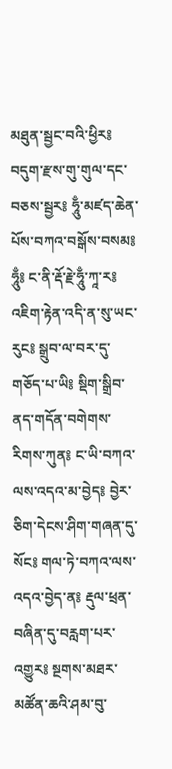མཐུན་སྦྱང་བའི་ཕྱིར༔ བདུག་རྫས་གུ་གུལ་དང་བཅས་སྦྱར༔ ཧཱུྃ་མཛད་ཆེན་པོས་བཀའ་བསྒོས་བསམ༔ ཧཱུྃ༔ ང་ནི་རྡོ་རྗེ་ཧཱུྃ་ཀཱ་ར༔ འཇིག་རྟེན་འདི་ན་སུ་ཡང་རུང༔ སྒྲུབ་ལ་བར་དུ་གཅོད་པ་ཡི༔ སྡིག་སྒྲིབ་ནད་གདོན་བགེགས་རིགས་ཀུན༔ ང་ཡི་བཀའ་ལས་འདའ་མ་བྱེད༔ བྱེར་ཅིག་དེངས་ཤིག་གཞན་དུ་སོང༔ གལ་ཏེ་བཀའ་ལས་འདའ་བྱེད་ན༔ རྡུལ་ཕྲན་བཞིན་དུ་བརླག་པར་འགྱུར༔ སྔགས་མཐར་མཚོན་ཆའི་ཤམ་བུ་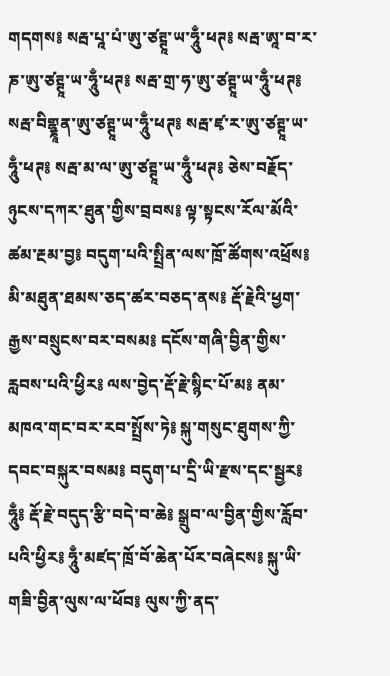གདགས༔ སརྦ་པཱ་པཾ་ཨུ་ཙཊྚཱ་ཡ་ཧཱུྃ་ཕཊ༔ སརྦ་ཨཱ་བ་ར་ཎ་ཨུ་ཙཊྚཱ་ཡ་ཧཱུྃ་ཕཊ༔ སརྦ་གྲ་ཧ་ཨུ་ཙཊྚཱ་ཡ་ཧཱུྃ་ཕཊ༔ སརྦ་བིགྷྣཱན་ཨུ་ཙཊྚཱ་ཡ་ཧཱུྃ་ཕཊ༔ སརྦ་ཛྭ་ར་ཨུ་ཙཊྚཱ་ཡ་ཧཱུྃ་ཕཊ༔ སརྦ་མ་ལ་ཨུ་ཙཊྚཱ་ཡ་ཧཱུྃ་ཕཊ༔ ཅེས་བརྗོད་ཉུངས་དཀར་ཐུན་གྱིས་བྲབས༔ ལྟ་སྟངས་རོལ་མོའི་ཚམ་རྔམ་བྱ༔ བདུག་པའི་སྤྲིན་ལས་ཁྲོ་ཚོགས་འཕྲོས༔ མི་མཐུན་ཐམས་ཅད་ཚར་བཅད་ནས༔ རྡོ་རྗེའི་ཕྱག་རྒྱས་བསྲུངས་བར་བསམ༔ དངོས་གཞི་བྱིན་གྱིས་རླབས་པའི་ཕྱིར༔ ལས་བྱེད་རྡོ་རྗེ་སྙིང་པོ་མ༔ ནམ་མཁའ་གང་བར་རབ་སྤྲོས་ཏེ༔ སྐུ་གསུང་ཐུགས་ཀྱི་དབང་བསྐུར་བསམ༔ བདུག་པ་དྲི་ཡི་རྫས་དང་སྦྱར༔ ཧཱུྃ༔ རྡོ་རྗེ་བདུད་རྩི་བདེ་བ་ཆེ༔ སྒྲུབ་ལ་བྱིན་གྱིས་རློབ་པའི་ཕྱིར༔ ཧཱུྃ་མཛད་ཁྲོ་བོ་ཆེན་པོར་བཞེངས༔ སྐུ་ཡི་གཟི་བྱིན་ལུས་ལ་ཕོབ༔ ལུས་ཀྱི་ནད་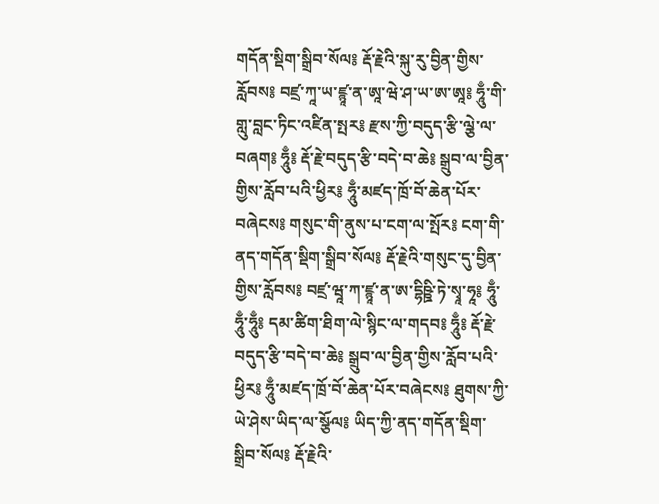གདོན་སྡིག་སྒྲིབ་སོལ༔ རྡོ་རྗེའི་སྐུ་རུ་བྱིན་གྱིས་རློབས༔ བཛྲ་ཀཱ་ཡ་ཛྙཱ་ན་ཨཱ་ཝེ་ཤ་ཡ་ཨ་ཨཱ༔ ཧཱུྃ་གི་གླུ་བླང་ཏིང་འཛིན་སྤར༔ རྫས་ཀྱི་བདུད་རྩི་ལྕེ་ལ་བཞག༔ ཧཱུྃ༔ རྡོ་རྗེ་བདུད་རྩི་བདེ་བ་ཆེ༔ སྒྲུབ་ལ་བྱིན་གྱིས་རློབ་པའི་ཕྱིར༔ ཧཱུྃ་མཛད་ཁྲོ་བོ་ཆེན་པོར་བཞེངས༔ གསུང་གི་ནུས་པ་ངག་ལ་སྤོར༔ ངག་གི་ནད་གདོན་སྡིག་སྒྲིབ་སོལ༔ རྡོ་རྗེའི་གསུང་དུ་བྱིན་གྱིས་རློབས༔ བཛྲ་ཝཱ་ཀ་ཛྙཱ་ན་ཨ་དྷིཥྛི་ཏེ་སྭཱ་ཧཱ༔ ཧཱུྃ་ཧཱུྃ་ཧཱུྃ༔ དམ་ཚིག་ཐིག་ལེ་སྙིང་ལ་གདབ༔ ཧཱུྃ༔ རྡོ་རྗེ་བདུད་རྩི་བདེ་བ་ཆེ༔ སྒྲུབ་ལ་བྱིན་གྱིས་རློབ་པའི་ཕྱིར༔ ཧཱུྃ་མཛད་ཁྲོ་བོ་ཆེན་པོར་བཞེངས༔ ཐུགས་ཀྱི་ཡེ་ཤེས་ཡིད་ལ་སྩོལ༔ ཡིད་ཀྱི་ནད་གདོན་སྡིག་སྒྲིབ་སོལ༔ རྡོ་རྗེའི་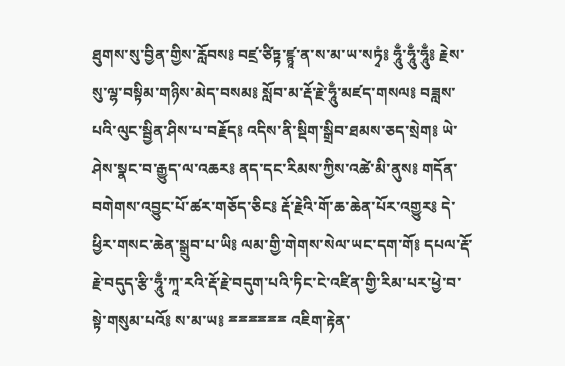ཐུགས་སུ་བྱིན་གྱིས་རློབས༔ བཛྲ་ཙིཏྟ་ཛྙཱ་ན་ས་མ་ཡ་སཏྭཾ༔ ཧཱུྃ་ཧཱུྃ་ཧཱུྃ༔ རྗེས་སུ་ལྷ་བསྟིམ་གཉིས་མེད་བསམ༔ སློབ་མ་རྡོ་རྗེ་ཧཱུྃ་མཛད་གསལ༔ བཟླས་པའི་ལུང་སྦྱིན་ཤིས་པ་བརྗོད༔ འདིས་ནི་སྡིག་སྒྲིབ་ཐམས་ཅད་སྲེག༔ ཡེ་ཤེས་སྣང་བ་རྒྱུད་ལ་འཆར༔ ནད་དང་རིམས་ཀྱིས་འཚེ་མི་ནུས༔ གདོན་བགེགས་འབྱུང་པོ་ཚར་གཅོད་ཅིང༔ རྡོ་རྗེའི་གོ་ཆ་ཆེན་པོར་འགྱུར༔ དེ་ཕྱིར་གསང་ཆེན་སྒྲུབ་པ་ཡི༔ ལམ་གྱི་གེགས་སེལ་ཡང་དག་གོ༔ དཔལ་རྡོ་རྗེ་བདུད་རྩི་ཧཱུྃ་ཀཱ་རའི་རྡོ་རྗེ་བདུག་པའི་ཏིང་ངེ་འཛིན་གྱི་རིམ་པར་ཕྱེ་བ་སྟེ་གསུམ་པའོ༔ ས་མ་ཡ༔ ྈྈྈྈྈྈ འཇིག་རྟེན་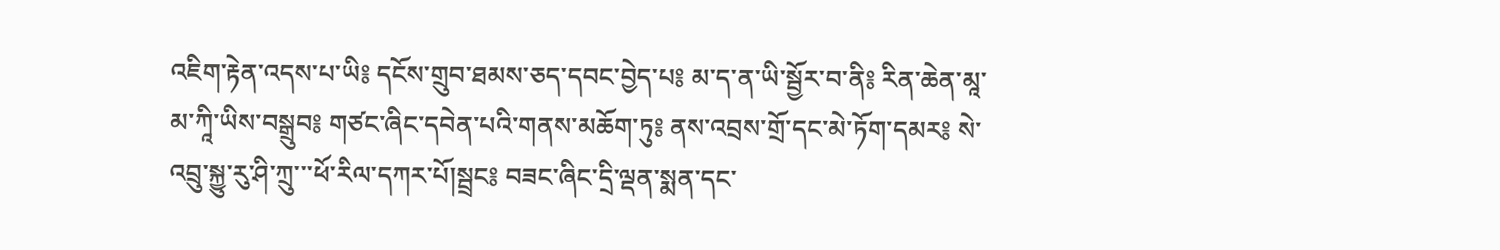འཇིག་རྟེན་འདས་པ་ཡི༔ དངོས་གྲུབ་ཐམས་ཅད་དབང་བྱེད་པ༔ མ་ད་ན་ཡི་སྦྱོར་བ་ནི༔ རིན་ཆེན་མཱ་མ་ཀཱི་ཡིས་བསྒྲུབ༔ གཙང་ཞིང་དབེན་པའི་གནས་མཆོག་ཏུ༔ ནས་འབྲས་གྲོ་དང་མེ་ཏོག་དམར༔ སེ་འབྲུ་སྐྱུ་རུ་ཤི་ཀྲུ་་་ཕོ་རིལ་དཀར་པོ།སྦྲང༔ བཟང་ཞིང་དྲི་ལྡན་སྨན་དང་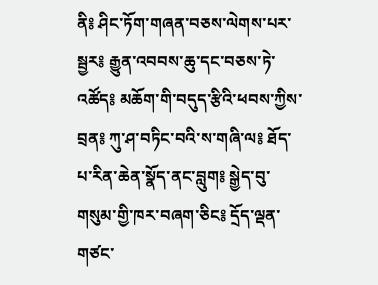ནི༔ ཤིང་ཏོག་གཞན་བཅས་ལེགས་པར་སྦྱར༔ རྒྱུན་འབབས་ཆུ་དང་བཅས་ཏེ་འཚོད༔ མཆོག་གི་བདུད་རྩིའི་ཕབས་ཀྱིས་བྲན༔ ཀུ་ཤ་བཏིང་བའི་ས་གཞི་ལ༔ ཐོད་པ་རིན་ཆེན་སྣོད་ནང་བླུག༔ སྒྱེད་བུ་གསུམ་གྱི་ཁར་བཞག་ཅིང༔ དྲོད་ལྡན་གཙང་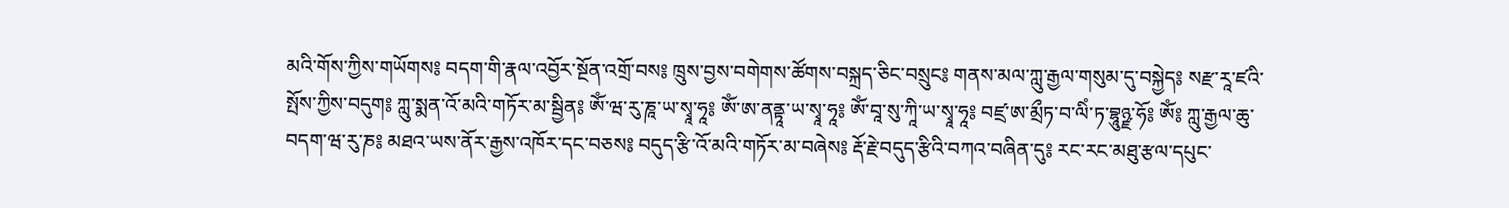མའི་གོས་ཀྱིས་གཡོགས༔ བདག་གི་རྣལ་འབྱོར་སྔོན་འགྲོ་བས༔ ཁྲུས་བྱས་བགེགས་ཚོགས་བསྐྲད་ཅིང་བསྲུང༔ གནས་མལ་ཀླུ་རྒྱལ་གསུམ་དུ་བསྐྱེད༔ སརྫ་རཱ་ཛའི་སྤོས་ཀྱིས་བདུག༔ ཀླུ་སྨན་འོ་མའི་གཏོར་མ་སྦྱིན༔ ཨོཾ་ཝ་རུ་ཎཱ་ཡ་སྭཱ་ཧཱ༔ ཨོཾ་ཨ་ནནྟཱ་ཡ་སྭཱ་ཧཱ༔ ཨོཾ་བཱ་སུ་ཀཱི་ཡ་སྭཱ་ཧཱ༔ བཛྲ་ཨ་མྲྀཏ་བ་ལིཾ་ཏ་བྷཱུཉྫ་ཧོ༔ ཨོཾ༔ ཀླུ་རྒྱལ་ཆུ་བདག་ཝ་རུ་ཎ༔ མཐའ་ཡས་ནོར་རྒྱས་འཁོར་དང་བཅས༔ བདུད་རྩི་འོ་མའི་གཏོར་མ་བཞེས༔ རྡོ་རྗེ་བདུད་རྩིའི་བཀའ་བཞིན་དུ༔ རང་རང་མཐུ་རྩལ་དཔུང་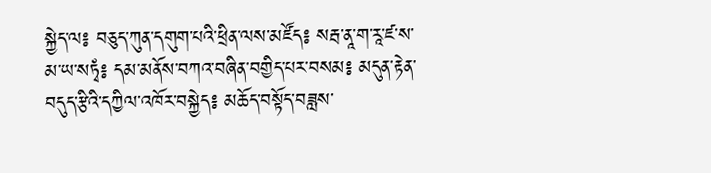སྐྱེད་ལ༔ བཅུད་ཀུན་དགུག་པའི་ཕྲིན་ལས་མཛོད༔ སརྦ་ནཱ་ག་རཱ་ཛ་ས་མ་ཡ་སཏྭཾ༔ དམ་མནོས་བཀའ་བཞིན་བགྱིད་པར་བསམ༔ མདུན་རྟེན་བདུད་རྩིའི་དཀྱིལ་འཁོར་བསྐྱེད༔ མཆོད་བསྟོད་བཟླས་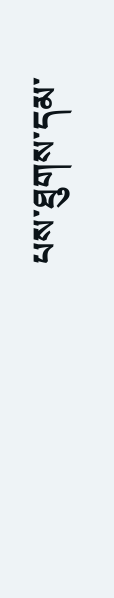པས་ཐུགས་དམ་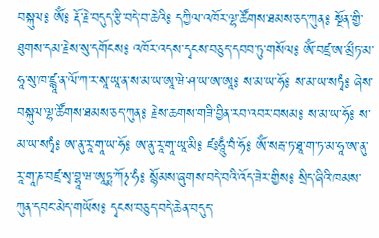བསྐུལ༔ ཨོཾ༔ རྡོ་རྗེ་བདུད་རྩི་བདེ་བ་ཆེའི༔ དཀྱིལ་འཁོར་ལྷ་ཚོགས་ཐམས་ཅད་ཀུན༔ སྔོན་གྱི་ཐུགས་དམ་རྗེས་སུ་དགོངས༔ འཁོར་འདས་དྭངས་བཅུད་དབབ་ཏུ་གསོལ༔ ཨོཾ་བཛྲ་ཨ་མྲྀཏ་མ་ཧཱ་སུ་ཁ་ཛྙཱ་ན་ལོ་ཀ་ར་སཱ་ཡཱ་ན་ས་མ་ཡ་ཨཱ་ཝེ་ཤ་ཡ་ཨ་ཨཱ༔ ས་མ་ཡ་ཧོ༔ ས་མ་ཡ་སཏྭཾ༔ ཞེས་བསྐུལ་ལྷ་ཚོགས་ཐམས་ཅད་ཀུན༔ རྗེས་ཆགས་གཟི་བྱིན་རབ་འབར་བསམ༔ ས་མ་ཡ་ཧོ༔ ས་མ་ཡ་སཏྭཾ༔ ཨ་ནུ་རཱ་གཱ་ཡ་ཧོ༔ ཨ་ནུ་རཱ་གཱ་ཡཱ་མི༔ ཛཿཧཱུྃ་བཾ་ཧོ༔ ཨོཾ་སརྦ་ཏ་ཐཱ་ག་ཏ་མ་ཧཱ་ཨ་ནུ་རཱ་གཱ་ཎ་བཛྲ་སྭ་བྷཱ་ཝ་ཨཱཏྨ་ཀོ྅་ཧཾ༔ སྙོམས་ཞུགས་བདེ་བའི་འོད་ཟེར་གྱིས༔ སྲིད་ཞིའི་ཁམས་ཀུན་དབང་མེད་གཡོས༔ དྭངས་བཅུད་བདེ་ཆེན་བདུད་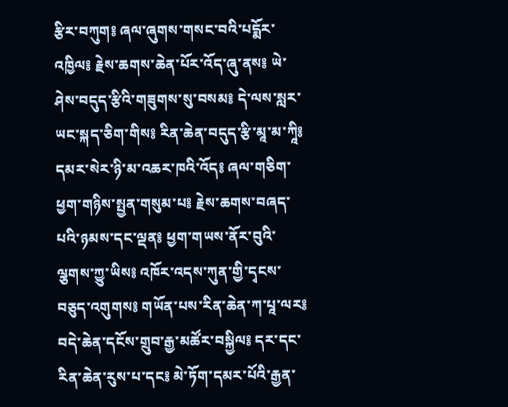རྩིར་བཀུག༔ ཞལ་ཞུགས་གསང་བའི་པདྨོར་འཁྱིལ༔ རྗེས་ཆགས་ཆེན་པོར་འོད་ཞུ་ནས༔ ཡེ་ཤེས་བདུད་རྩིའི་གཟུགས་སུ་བསམ༔ དེ་ལས་སླར་ཡང་སྐད་ཅིག་གིས༔ རིན་ཆེན་བདུད་རྩི་མཱ་མ་ཀཱི༔ དམར་སེར་ཉི་མ་འཆར་ཁའི་འོད༔ ཞལ་གཅིག་ཕྱག་གཉིས་སྤྱན་གསུམ་པ༔ རྗེས་ཆགས་བཞད་པའི་ཉམས་དང་ལྡན༔ ཕྱག་གཡས་ནོར་བུའི་ལྕགས་ཀྱུ་ཡིས༔ འཁོར་འདས་ཀུན་གྱི་དྭངས་བཅུད་འགུགས༔ གཡོན་པས་རིན་ཆེན་ཀ་པཱ་ལར༔ བདེ་ཆེན་དངོས་གྲུབ་རྒྱ་མཚོར་བསྐྱིལ༔ དར་དང་རིན་ཆེན་རུས་པ་དང༔ མེ་ཏོག་དམར་པོའི་རྒྱན་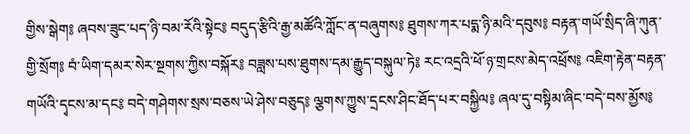གྱིས་སྒེག༔ ཞབས་ཟུང་པད་ཉི་བམ་རོའི་སྟེང༔ བདུད་རྩིའི་རྒྱ་མཚོའི་ཀློང་ན་བཞུགས༔ ཐུགས་ཀར་པདྨ་ཉི་མའི་དབུས༔ བརྟན་གཡོ་སྲིད་ཞི་ཀུན་གྱི་སྲོག༔ བཾ་ཡིག་དམར་སེར་སྔགས་ཀྱིས་བསྐོར༔ བཟླས་པས་ཐུགས་དམ་རྒྱུད་བསྐུལ་ཏེ༔ རང་འདྲའི་ཕོ་ཉ་གྲངས་མེད་འཕྲོས༔ འཇིག་རྟེན་བརྟན་གཡོའི་དྭངས་མ་དང༔ བདེ་གཤེགས་སྲས་བཅས་ཡེ་ཤེས་བཅུད༔ ལྕགས་ཀྱུས་དྲངས་ཤིང་ཐོད་པར་བསྐྱིལ༔ ཞལ་དུ་བསྟིམ་ཞིང་བདེ་བས་མྱོས༔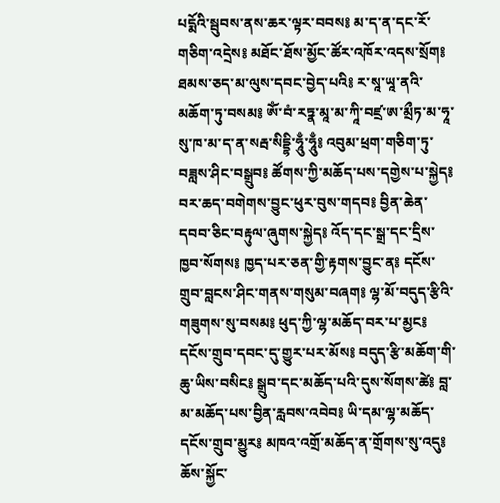པདྨོའི་སྦུབས་ནས་ཆར་ལྟར་བབས༔ མ་ད་ན་དང་རོ་གཅིག་འདྲེས༔ མཐོང་ཐོས་མྱོང་ཚོར་འཁོར་འདས་སྲོག༔ ཐམས་ཅད་མ་ལུས་དབང་བྱེད་པའི༔ ར་སཱ་ཡཱ་ནའི་མཆོག་ཏུ་བསམ༔ ཨོཾ་བཾ་རཏྣ་མཱ་མ་ཀཱི་བཛྲ་ཨ་མྲྀཏ་མ་ཧཱ་སུ་ཁ་མ་ད་ན་སརྦ་སིདྡྷི་ཧཱུྃ་ཧཱུྃ༔ འབུམ་ཕྲག་གཅིག་ཏུ་བཟླས་ཤིང་བསྒྲུབ༔ ཚོགས་ཀྱི་མཆོད་པས་དགྱེས་པ་སྐྱེད༔ བར་ཆད་བགེགས་བྱུང་ཕུར་བུས་གདབ༔ བྱིན་ཆེན་དབབ་ཅིང་བརྟུལ་ཞུགས་སྐྱེད༔ འོད་དང་སྒྲ་དང་དྲིས་ཁྱབ་སོགས༔ ཁྱད་པར་ཅན་གྱི་རྟགས་བྱུང་ན༔ དངོས་གྲུབ་བླངས་ཤིང་གནས་གསུམ་བཞག༔ ལྷ་མོ་བདུད་རྩིའི་གཟུགས་སུ་བསམ༔ ཕུད་ཀྱི་ལྷ་མཆོད་བར་པ་མྱང༔ དངོས་གྲུབ་དབང་དུ་གྱུར་པར་མོས༔ བདུད་རྩི་མཆོག་གི་ཆུ་ཡིས་བསིང༔ སྒྲུབ་དང་མཆོད་པའི་དུས་སོགས་ཚེ༔ བླ་མ་མཆོད་པས་བྱིན་རླབས་འབེབ༔ ཡི་དམ་ལྷ་མཆོད་དངོས་གྲུབ་མྱུར༔ མཁའ་འགྲོ་མཆོད་ན་གྲོགས་སུ་འདུ༔ ཆོས་སྐྱོང་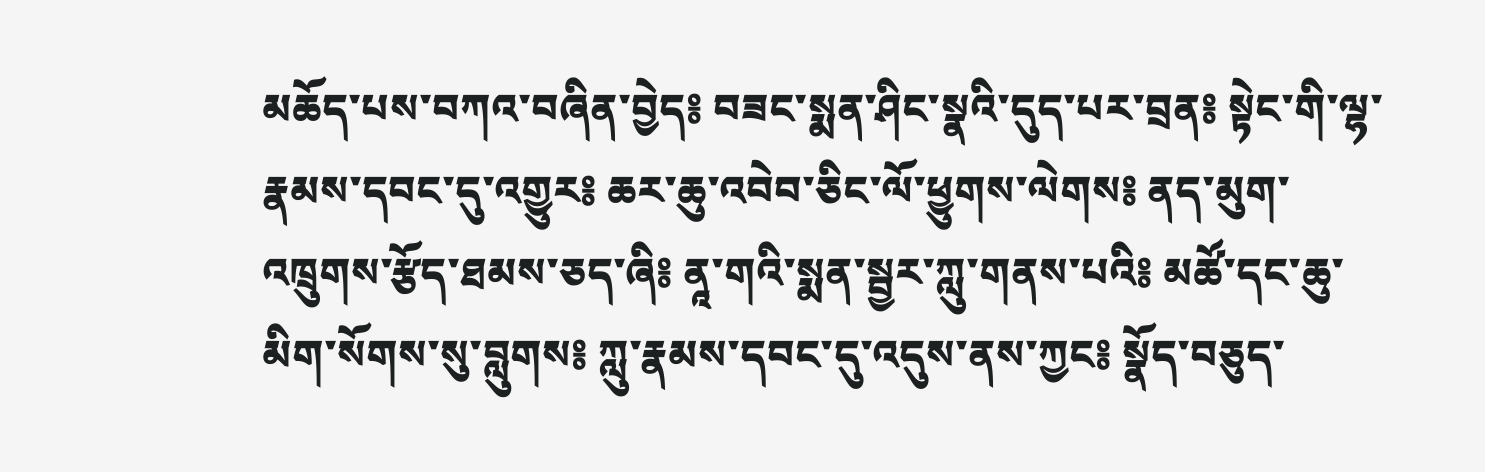མཆོད་པས་བཀའ་བཞིན་བྱེད༔ བཟང་སྨན་ཤིང་སྣའི་དུད་པར་བྲན༔ སྟེང་གི་ལྷ་རྣམས་དབང་དུ་འགྱུར༔ ཆར་ཆུ་འབེབ་ཅིང་ལོ་ཕྱུགས་ལེགས༔ ནད་མུག་འཁྲུགས་རྩོད་ཐམས་ཅད་ཞི༔ ནཱ་གའི་སྨན་སྦྱར་ཀླུ་གནས་པའི༔ མཚོ་དང་ཆུ་མིག་སོགས་སུ་བླུགས༔ ཀླུ་རྣམས་དབང་དུ་འདུས་ནས་ཀྱང༔ སྣོད་བཅུད་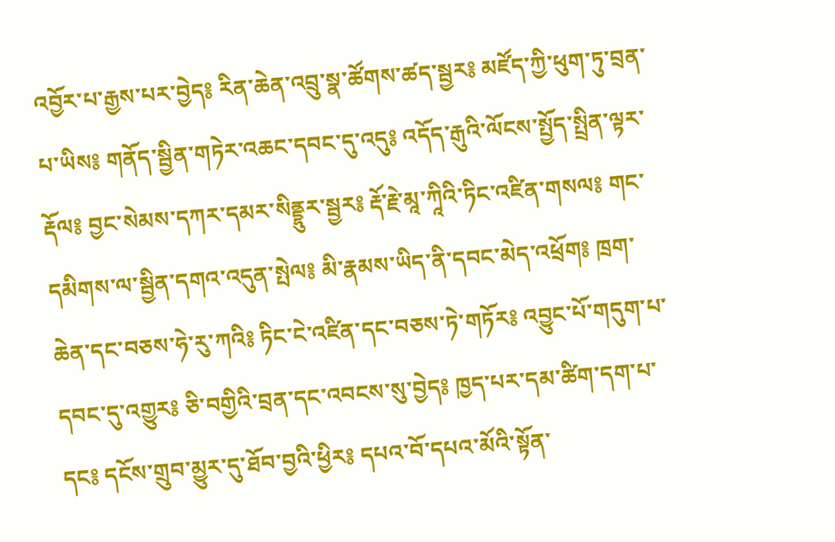འབྱོར་པ་རྒྱས་པར་བྱེད༔ རིན་ཆེན་འབྲུ་སྣ་ཚོགས་ཚད་སྦྱར༔ མཛོད་ཀྱི་ཕུག་ཏུ་བྲན་པ་ཡིས༔ གནོད་སྦྱིན་གཏེར་འཆང་དབང་དུ་འདུ༔ འདོད་རྒུའི་ལོངས་སྤྱོད་སྤྲིན་ལྟར་རྡོལ༔ བྱང་སེམས་དཀར་དམར་སིནྡྷུར་སྦྱར༔ རྡོ་རྗེ་མཱ་ཀཱིའི་ཏིང་འཛིན་གསལ༔ གང་དམིགས་ལ་སྦྱིན་དགའ་འདུན་སྤེལ༔ མི་རྣམས་ཡིད་ནི་དབང་མེད་འཕྲོག༔ ཁྲག་ཆེན་དང་བཅས་ཧེ་རུ་ཀའི༔ ཏིང་ངེ་འཛིན་དང་བཅས་ཏེ་གཏོར༔ འབྱུང་པོ་གདུག་པ་དབང་དུ་འགྱུར༔ ཅི་བགྱིའི་བྲན་དང་འབངས་སུ་བྱེད༔ ཁྱད་པར་དམ་ཚིག་དག་པ་དང༔ དངོས་གྲུབ་མྱུར་དུ་ཐོབ་བྱའི་ཕྱིར༔ དཔའ་བོ་དཔའ་མོའི་སྟོན་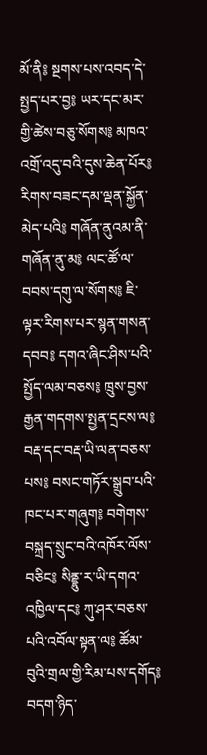མོ་ནི༔ སྔགས་པས་འབད་དེ་སྤྱད་པར་བྱ༔ ཡར་དང་མར་གྱི་ཚེས་བཅུ་སོགས༔ མཁའ་འགྲོ་འདུ་བའི་དུས་ཆེན་པོར༔ རིགས་བཟང་དམ་ལྡན་སྐྱོན་མེད་པའི༔ གཞོན་ནུའམ་ནི་གཞོན་ནུ་མ༔ ལང་ཚོ་ལ་བབས་དགུ་ལ་སོགས༔ ཇི་ལྟར་རིགས་པར་སྙན་གསན་དབབ༔ དགའ་ཞིང་ཤིས་པའི་སྤྱོད་ལམ་བཅས༔ ཁྲུས་བྱས་རྒྱན་གདགས་སྤྱན་དྲངས་ལ༔ བརྡ་དང་བརྡ་ཡི་ལན་བཅས་པས༔ བསང་གཏོར་སྒྲུབ་པའི་ཁང་པར་གཞུག༔ བགེགས་བསྐྲད་སྲུང་བའི་འཁོར་ལོས་བཅིང༔ སིནྡྷུ་ར་ཡི་དགའ་འཁྱིལ་དང༔ ཀུ་ཤར་བཅས་པའི་འབོལ་སྟན་ལ༔ ཚོམ་བུའི་གྲལ་གྱི་རིམ་པས་དགོད༔ བདག་ཉིད་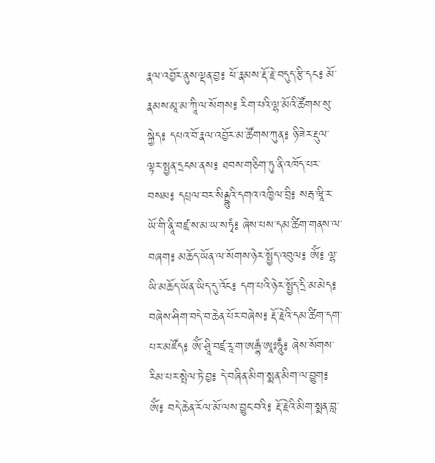རྣལ་འབྱོར་ནུས་ལྡན་བྱ༔ ཕོ་རྣམས་རྡོ་རྗེ་བདུད་རྩི་དང༔ མོ་རྣམས་མཱ་མ་ཀཱི་ལ་སོགས༔ རིག་པའི་ལྷ་མོའི་ཚོགས་སུ་སྐྱེད༔ དཔའ་བོ་རྣལ་འབྱོར་མ་ཚོགས་ཀུན༔ ཉི་ཟེར་རྡུལ་ལྟར་སྤྱན་དྲངས་ནས༔ ཐབས་གཅིག་ཏུ་ནི་འཁོད་པར་བསམ༔ དཔྲལ་བར་སིནྡྷུའི་དགའ་འཁྱིལ་བྲི༔ སརྦ་ཝཱི་ར་ཡོ་གི་ནཱི་བཛྲ་ས་མ་ཡ་སཏྭཾ༔ ཞེས་པས་དམ་ཚིག་གནས་ལ་བཞག༔ མཆོད་ཡོན་ལ་སོགས་ཉེར་སྤྱོད་འབུལ༔ ཨོཾ༔ ལྷ་ཡི་མཆོད་ཡོན་ཡིད་དུ་འོང༔ དག་པའི་ཉེར་སྤྱོད་དྲི་མ་མེད༔ བཞེས་ཤིག་བདེ་བ་ཆེན་པོར་བཞེས༔ རྡོ་རྗེའི་དམ་ཚིག་དག་པར་མཛོད༔ ཨོཾ་ཤྲཱི་བཛྲ་རཱ་ག་ཨརྒྷཾ་ཨཱཿཧཱུྃ༔ ཞེས་སོགས་རིམ་པར་སྤེལ་ཏེ་བྱ༔ དེ་བཞིན་མིག་སྨན་མིག་ལ་བྱུག༔ ཨོཾ༔ བདེ་ཆེན་རོལ་མོ་ལས་བྱུང་བའི༔ རྡོ་རྗེའི་མིག་སྨན་བླ་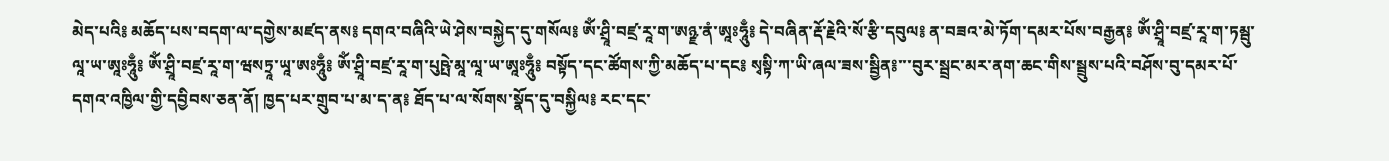མེད་པའི༔ མཆོད་པས་བདག་ལ་དགྱེས་མཛད་ནས༔ དགའ་བཞིའི་ཡེ་ཤེས་བསྐྱེད་དུ་གསོལ༔ ཨོཾ་ཤྲཱི་བཛྲ་རཱ་ག་ཨཉྫ་ནཾ་ཨཱཿཧཱུྃ༔ དེ་བཞིན་རྡོ་རྗེའི་སོ་རྩི་དབུལ༔ ན་བཟའ་མེ་ཏོག་དམར་པོས་བརྒྱན༔ ཨོཾ་ཤྲཱི་བཛྲ་རཱ་ག་ཏམྦུ་ལཱ་ཡ་ཨཱཿཧཱུྃ༔ ཨོཾ་ཤྲཱི་བཛྲ་རཱ་ག་ཝསཏྲཱ་ཡཱ་ཨཿཧཱུྃ༔ ཨོཾ་ཤྲཱི་བཛྲ་རཱ་ག་པུཥྤེ་མཱ་ལཱ་ཡ་ཨཱཿཧཱུྃ༔ བསྟོད་དང་ཚོགས་ཀྱི་མཆོད་པ་དང༔ སྭསྟི་ཀ་ཡི་ཞལ་ཟས་སྦྱིན༔་་་བུར་སྦྲང་མར་ནག་ཆང་གིས་སྦྲུས་པའི་བཤོས་བུ་དམར་པོ་དགའ་འཁྱིལ་གྱི་དབྱིབས་ཅན་ནོ། ཁྱད་པར་གྲུབ་པ་མ་ད་ན༔ ཐོད་པ་ལ་སོགས་སྣོད་དུ་བསྐྱིལ༔ རང་དང་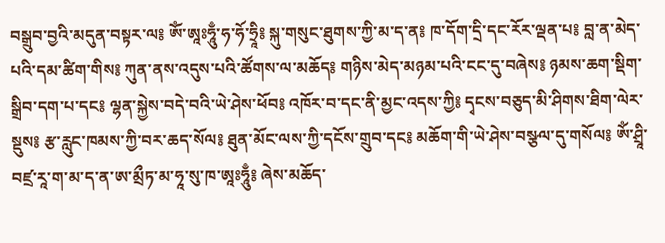བསྒྲུབ་བྱའི་མདུན་བསྟར་ལ༔ ཨོཾ་ཨཱཿཧཱུྃ་ཧ་ཧོ་ཧྲཱི༔ སྐུ་གསུང་ཐུགས་ཀྱི་མ་ད་ན༔ ཁ་དོག་དྲི་དང་རོར་ལྡན་པ༔ བླ་ན་མེད་པའི་དམ་ཚིག་གིས༔ ཀུན་ནས་འདུས་པའི་ཚོགས་ལ་མཆོད༔ གཉིས་མེད་མཉམ་པའི་ངང་དུ་བཞེས༔ ཉམས་ཆག་སྡིག་སྒྲིབ་དག་པ་དང༔ ལྷན་སྐྱེས་བདེ་བའི་ཡེ་ཤེས་ཕོབ༔ འཁོར་བ་དང་ནི་མྱང་འདས་ཀྱི༔ དྭངས་བཅུད་མི་ཤིགས་ཐིག་ལེར་སྡུས༔ རྩ་རླུང་ཁམས་ཀྱི་བར་ཆད་སོལ༔ ཐུན་མོང་ལས་ཀྱི་དངོས་གྲུབ་དང༔ མཆོག་གི་ཡེ་ཤེས་བསྩལ་དུ་གསོལ༔ ཨོཾ་ཤྲཱི་བཛྲ་རཱ་ག་མ་ད་ན་ཨ་མྲྀཏ་མ་ཧཱ་སུ་ཁ་ཨཱཿཧཱུྃ༔ ཞེས་མཆོད་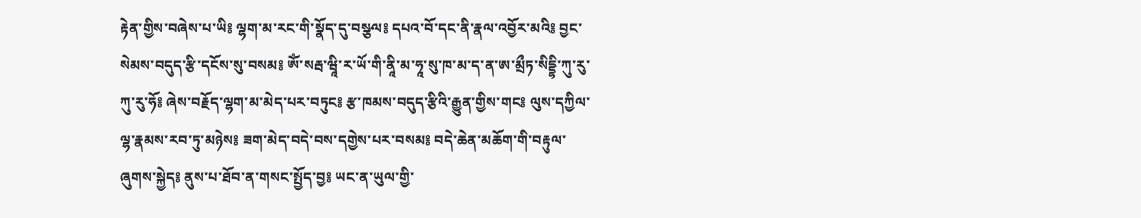རྟེན་གྱིས་བཞེས་པ་ཡི༔ ལྷག་མ་རང་གི་སྣོད་དུ་བསྩལ༔ དཔའ་བོ་དང་ནི་རྣལ་འབྱོར་མའི༔ བྱང་སེམས་བདུད་རྩི་དངོས་སུ་བསམ༔ ཨོཾ་སརྦ་ཝཱི་ར་ཡོ་གི་ནཱི་མ་ཧཱ་སུ་ཁ་མ་ད་ན་ཨ་མྲྀཏ་སིདྡྷི་ཀུ་རུ་ཀུ་རུ་ཧོ༔ ཞེས་བརྗོད་ལྷག་མ་མེད་པར་བཏུང༔ རྩ་ཁམས་བདུད་རྩིའི་རྒྱུན་གྱིས་གང༔ ལུས་དཀྱིལ་ལྷ་རྣམས་རབ་ཏུ་མཉེས༔ ཟག་མེད་བདེ་བས་དགྱེས་པར་བསམ༔ བདེ་ཆེན་མཆོག་གི་བརྟུལ་ཞུགས་སྐྱེད༔ ནུས་པ་ཐོབ་ན་གསང་སྤྱོད་བྱ༔ ཡང་ན་ཡུལ་གྱི་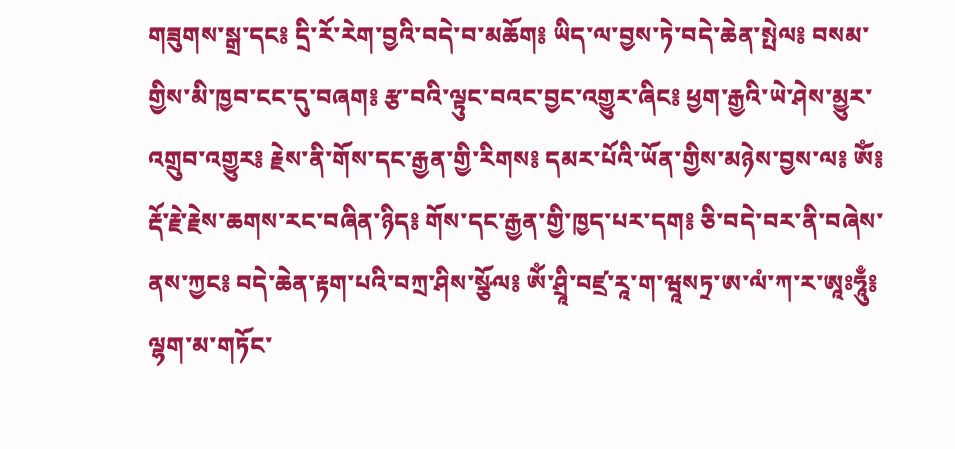གཟུགས་སྒྲ་དང༔ དྲི་རོ་རེག་བྱའི་བདེ་བ་མཆོག༔ ཡིད་ལ་བྱས་ཏེ་བདེ་ཆེན་སྤེལ༔ བསམ་གྱིས་མི་ཁྱབ་ངང་དུ་བཞག༔ རྩ་བའི་ལྟུང་བའང་བྱང་འགྱུར་ཞིང༔ ཕྱག་རྒྱའི་ཡེ་ཤེས་མྱུར་འགྲུབ་འགྱུར༔ རྗེས་ནི་གོས་དང་རྒྱན་གྱི་རིགས༔ དམར་པོའི་ཡོན་གྱིས་མཉེས་བྱས་ལ༔ ཨོཾ༔ རྡོ་རྗེ་རྗེས་ཆགས་རང་བཞིན་ཉིད༔ གོས་དང་རྒྱན་གྱི་ཁྱད་པར་དག༔ ཅི་བདེ་བར་ནི་བཞེས་ནས་ཀྱང༔ བདེ་ཆེན་རྟག་པའི་བཀྲ་ཤིས་སྩོལ༔ ཨོཾ་ཤྲཱི་བཛྲ་རཱ་ག་ཝཱསཏྲ་ཨ་ལཾ་ཀ་ར་ཨཱཿཧཱུྃ༔ ལྷག་མ་གཏོང་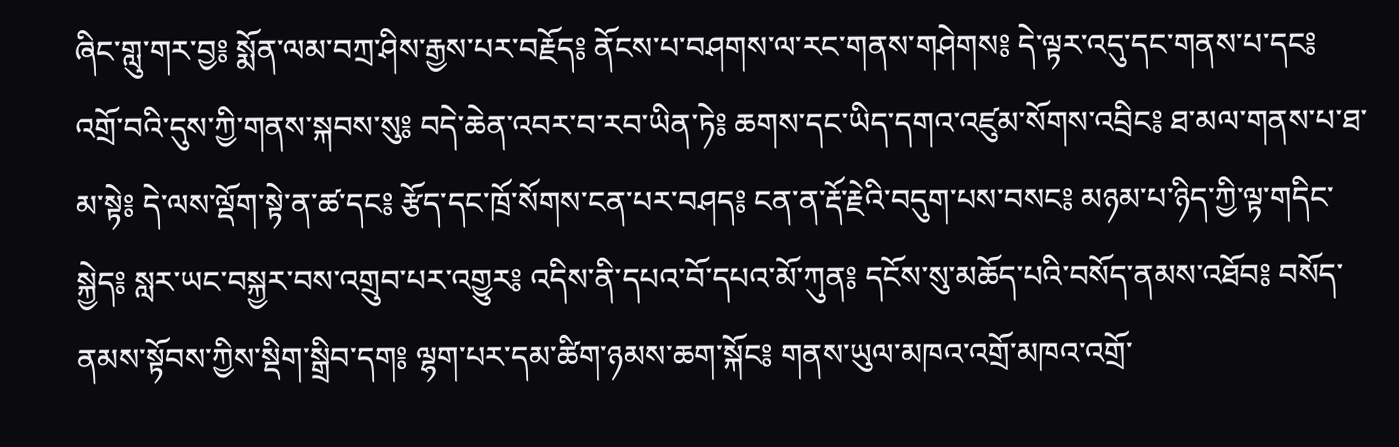ཞིང་གླུ་གར་བྱ༔ སྨོན་ལམ་བཀྲ་ཤིས་རྒྱས་པར་བརྗོད༔ ནོངས་པ་བཤགས་ལ་རང་གནས་གཤེགས༔ དེ་ལྟར་འདུ་དང་གནས་པ་དང༔ འགྲོ་བའི་དུས་ཀྱི་གནས་སྐབས་སུ༔ བདེ་ཆེན་འབར་བ་རབ་ཡིན་ཏེ༔ ཆགས་དང་ཡིད་དགའ་འཛུམ་སོགས་འབྲིང༔ ཐ་མལ་གནས་པ་ཐ་མ་སྟེ༔ དེ་ལས་ལྡོག་སྟེ་ན་ཚ་དང༔ རྩོད་དང་ཁྲོ་སོགས་ངན་པར་བཤད༔ ངན་ན་རྡོ་རྗེའི་བདུག་པས་བསང༔ མཉམ་པ་ཉིད་ཀྱི་ལྟ་གདིང་སྐྱེད༔ སླར་ཡང་བསྐྱར་བས་འགྲུབ་པར་འགྱུར༔ འདིས་ནི་དཔའ་བོ་དཔའ་མོ་ཀུན༔ དངོས་སུ་མཆོད་པའི་བསོད་ནམས་འཐོབ༔ བསོད་ནམས་སྟོབས་ཀྱིས་སྡིག་སྒྲིབ་དག༔ ལྷག་པར་དམ་ཚིག་ཉམས་ཆག་སྐོང༔ གནས་ཡུལ་མཁའ་འགྲོ་མཁའ་འགྲོ་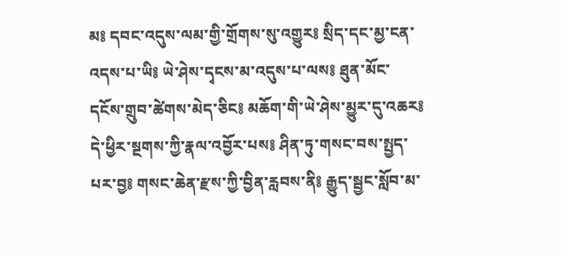མ༔ དབང་འདུས་ལམ་གྱི་གྲོགས་སུ་འགྱུར༔ སྲིད་དང་མྱ་ངན་འདས་པ་ཡི༔ ཡེ་ཤེས་དྭངས་མ་འདུས་པ་ལས༔ ཐུན་མོང་དངོས་གྲུབ་ཚེགས་མེད་ཅིང༔ མཆོག་གི་ཡེ་ཤེས་མྱུར་དུ་འཆར༔ དེ་ཕྱིར་སྔགས་ཀྱི་རྣལ་འབྱོར་པས༔ ཤིན་ཏུ་གསང་བས་སྤྱད་པར་བྱ༔ གསང་ཆེན་རྫས་ཀྱི་བྱིན་རླབས་ནི༔ རྒྱུད་སྦྱང་སློབ་མ་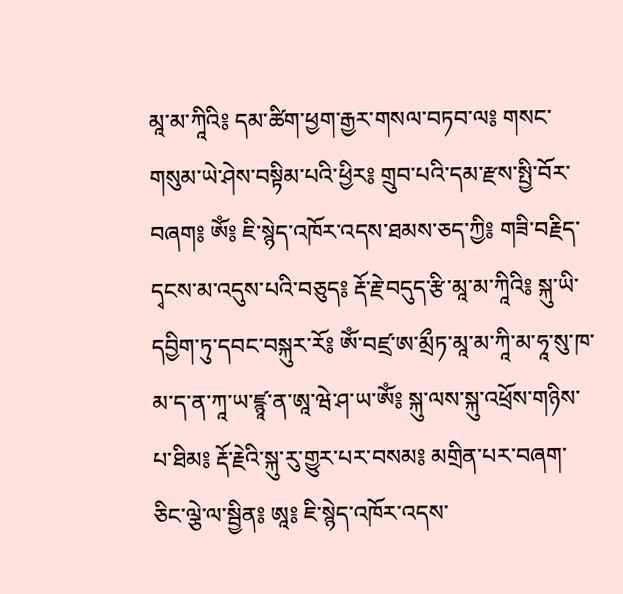མཱ་མ་ཀཱིའི༔ དམ་ཚིག་ཕྱག་རྒྱར་གསལ་བཏབ་ལ༔ གསང་གསུམ་ཡེ་ཤེས་བསྟིམ་པའི་ཕྱིར༔ གྲུབ་པའི་དམ་རྫས་སྤྱི་བོར་བཞག༔ ཨོཾ༔ ཇི་སྙེད་འཁོར་འདས་ཐམས་ཅད་ཀྱི༔ གཟི་བརྗིད་དྭངས་མ་འདུས་པའི་བཅུད༔ རྡོ་རྗེ་བདུད་རྩི་མཱ་མ་ཀཱིའི༔ སྐུ་ཡི་དབྱིག་ཏུ་དབང་བསྐུར་རོ༔ ཨོཾ་བཛྲ་ཨ་མྲྀཏ་མཱ་མ་ཀཱི་མ་ཧཱ་སུ་ཁ་མ་ད་ན་ཀཱ་ཡ་ཛྙཱ་ན་ཨཱ་ཝེ་ཤ་ཡ་ཨོཾ༔ སྐུ་ལས་སྐུ་འཕྲོས་གཉིས་པ་ཐིམ༔ རྡོ་རྗེའི་སྐུ་རུ་གྱུར་པར་བསམ༔ མགྲིན་པར་བཞག་ཅིང་ལྕེ་ལ་སྦྱིན༔ ཨཱ༔ ཇི་སྙེད་འཁོར་འདས་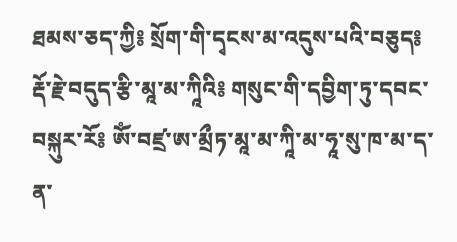ཐམས་ཅད་ཀྱི༔ སྲོག་གི་དྭངས་མ་འདུས་པའི་བཅུད༔ རྡོ་རྗེ་བདུད་རྩི་མཱ་མ་ཀཱིའི༔ གསུང་གི་དབྱིག་ཏུ་དབང་བསྐུར་རོ༔ ཨོཾ་བཛྲ་ཨ་མྲྀཏ་མཱ་མ་ཀཱི་མ་ཧཱ་སུ་ཁ་མ་ད་ན་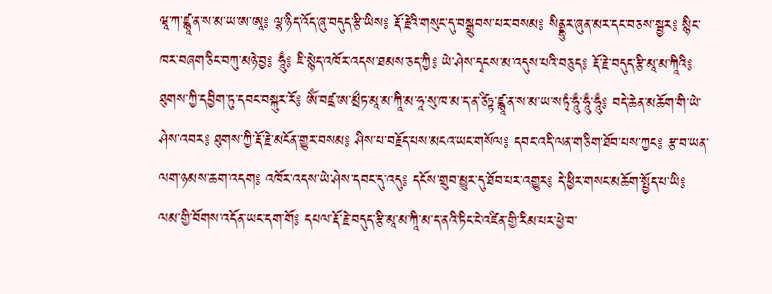ཝཱ་ཀ་ཛྙཱ་ན་ས་མ་ཡ་ཨ་ཨཱ༔ ལྷ་ཉིད་འོད་ཞུ་བདུད་རྩི་ཡིས༔ རྡོ་རྗེའི་གསུང་དུ་བསྒྲུབས་པར་བསམ༔ སིནྡྷུར་ཞུན་མར་དང་བཅས་སྦྱར༔ སྙིང་ཁར་བཞག་ཅིང་བཀུ་མཉེ་བྱ༔ ཧཱུྃ༔ ཇི་སྙེད་འཁོར་འདས་ཐམས་ཅད་ཀྱི༔ ཡེ་ཤེས་དྭངས་མ་འདུས་པའི་བཅུད༔ རྡོ་རྗེ་བདུད་རྩི་མཱ་མ་ཀཱིའི༔ ཐུགས་ཀྱི་དབྱིག་ཏུ་དབང་བསྐུར་རོ༔ ཨོཾ་བཛྲ་ཨ་མྲྀཏ་མཱ་མ་ཀཱི་མ་ཧཱ་སུ་ཁ་མ་ད་ན་ཙིཏྟ་ཛྙཱ་ན་ས་མ་ཡ་སཏྭཾ་ཧཱུྃ་ཧཱུྃ་ཧཱུྃ༔ བདེ་ཆེན་མཆོག་གི་ཡེ་ཤེས་འབར༔ ཐུགས་ཀྱི་རྡོ་རྗེ་མངོན་གྱུར་བསམ༔ ཤིས་པ་བརྗོད་པས་མངའ་ཡང་གསོལ༔ དབང་འདི་ལན་གཅིག་ཐོབ་པས་ཀྱང༔ རྩ་བ་ཡན་ལག་ཉམས་ཆག་འདག༔ འཁོར་འདས་ཡེ་ཤེས་དབང་དུ་འདུ༔ དངོས་གྲུབ་མྱུར་དུ་ཐོབ་པར་འགྱུར༔ དེ་ཕྱིར་གསང་མཆོག་སྤྱོད་པ་ཡི༔ ལམ་གྱི་བོགས་འདོན་ཡང་དག་གོ༔ དཔལ་རྡོ་རྗེ་བདུད་རྩི་མཱ་མ་ཀཱི་མ་ད་ནའི་ཏིང་ངེ་འཛིན་གྱི་རིམ་པར་ཕྱེ་བ་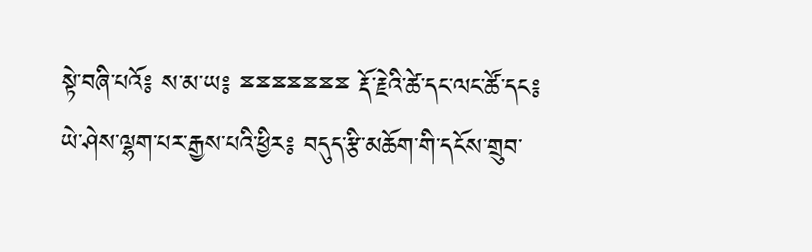སྟེ་བཞི་པའོ༔ ས་མ་ཡ༔ ྈྈྈྈྈྈྈ རྡོ་རྗེའི་ཚེ་དང་ལང་ཚོ་དང༔ ཡེ་ཤེས་ལྷག་པར་རྒྱས་པའི་ཕྱིར༔ བདུད་རྩི་མཆོག་གི་དངོས་གྲུབ་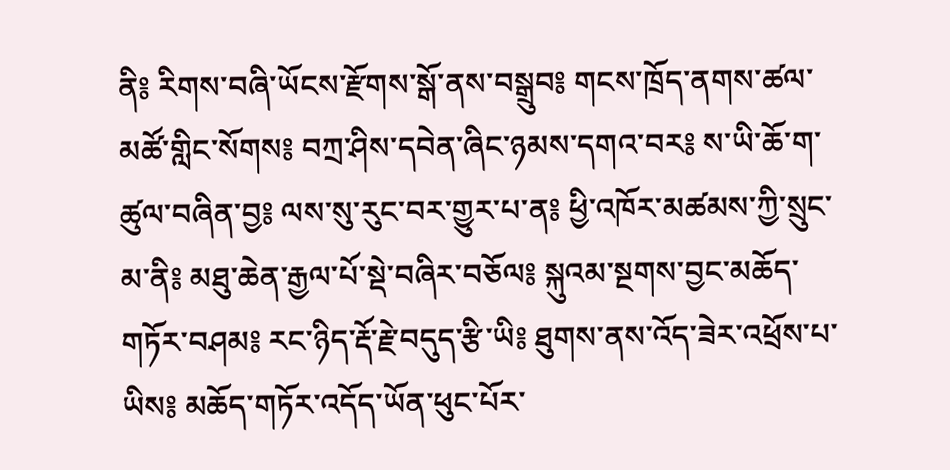ནི༔ རིགས་བཞི་ཡོངས་རྫོགས་སྒོ་ནས་བསྒྲུབ༔ གངས་ཁྲོད་ནགས་ཚལ་མཚོ་གླིང་སོགས༔ བཀྲ་ཤིས་དབེན་ཞིང་ཉམས་དགའ་བར༔ ས་ཡི་ཆོ་ག་ཚུལ་བཞིན་བྱ༔ ལས་སུ་རུང་བར་གྱུར་པ་ན༔ ཕྱི་འཁོར་མཚམས་ཀྱི་སྲུང་མ་ནི༔ མཐུ་ཆེན་རྒྱལ་པོ་སྡེ་བཞིར་བཅོལ༔ སྐུའམ་སྔགས་བྱང་མཆོད་གཏོར་བཤམ༔ རང་ཉིད་རྡོ་རྗེ་བདུད་རྩི་ཡི༔ ཐུགས་ནས་འོད་ཟེར་འཕྲོས་པ་ཡིས༔ མཆོད་གཏོར་འདོད་ཡོན་ཕུང་པོར་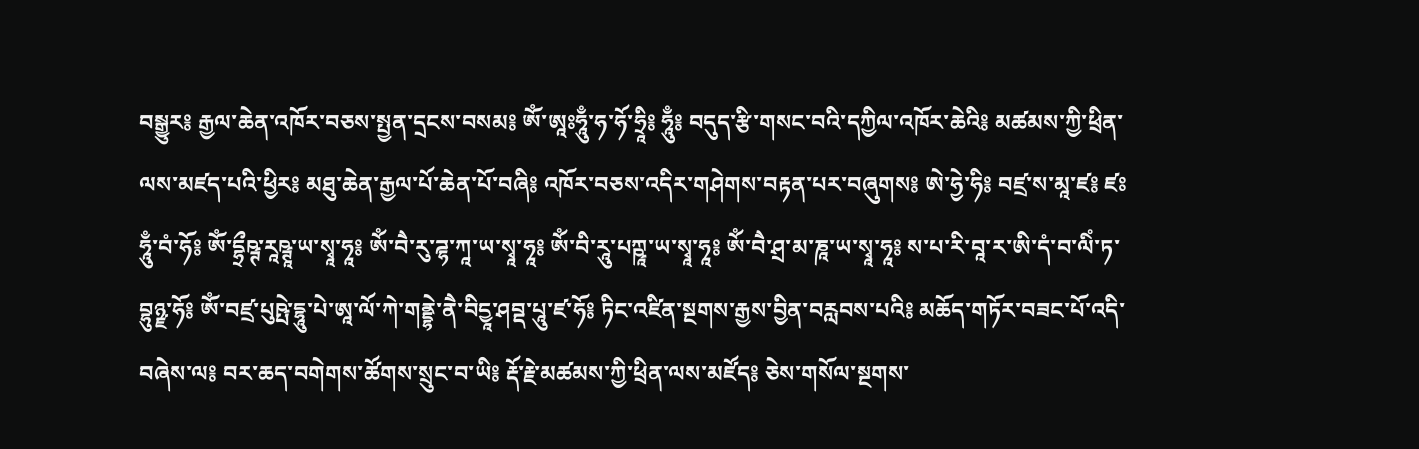བསྒྱུར༔ རྒྱལ་ཆེན་འཁོར་བཅས་སྤྱན་དྲངས་བསམ༔ ཨོཾ་ཨཱཿཧཱུྃ་ཧ་ཧོ་ཧྲཱི༔ ཧཱུྃ༔ བདུད་རྩི་གསང་བའི་དཀྱིལ་འཁོར་ཆེའི༔ མཚམས་ཀྱི་ཕྲིན་ལས་མཛད་པའི་ཕྱིར༔ མཐུ་ཆེན་རྒྱལ་པོ་ཆེན་པོ་བཞི༔ འཁོར་བཅས་འདིར་གཤེགས་བརྟན་པར་བཞུགས༔ ཨེ་ཧྱེ་ཧི༔ བཛྲ་ས་མཱ་ཛ༔ ཛཿཧཱུྃ་བཾ་ཧོ༔ ཨོཾ་དྷྲྀཥྚ་རཱཥྚཱ་ཡ་སྭཱ་ཧཱ༔ ཨོཾ་བཻ་རུ་ཌྷ་ཀཱ་ཡ་སྭཱ་ཧཱ༔ ཨོཾ་བི་རཱུ་པཀྵཱ་ཡ་སྭཱ་ཧཱ༔ ཨོཾ་བཻ་ཤྲ་མ་ཎཱ་ཡ་སྭཱ་ཧཱ༔ ས་པ་རི་བཱ་ར་ཨི་དཾ་བ་ལིཾ་ཏ་བྷུཉྫ་ཧོ༔ ཨོཾ་བཛྲ་པུཥྤེ་དྷཱུ་པེ་ཨཱ་ལོ་ཀེ་གནྡྷེ་ནཻ་བིདྱཱ་ཤབྡ་པཱུ་ཛ་ཧོ༔ ཏིང་འཛིན་སྔགས་རྒྱས་བྱིན་བརླབས་པའི༔ མཆོད་གཏོར་བཟང་པོ་འདི་བཞེས་ལ༔ བར་ཆད་བགེགས་ཚོགས་སྲུང་བ་ཡི༔ རྡོ་རྗེ་མཚམས་ཀྱི་ཕྲིན་ལས་མཛོད༔ ཅེས་གསོལ་སྔགས་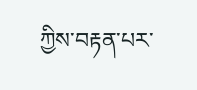ཀྱིས་བརྟན་པར་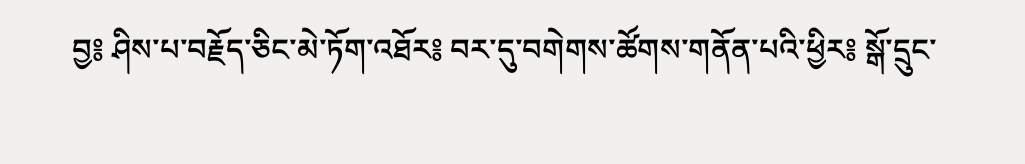བྱ༔ ཤིས་པ་བརྗོད་ཅིང་མེ་ཏོག་འཐོར༔ བར་དུ་བགེགས་ཚོགས་གནོན་པའི་ཕྱིར༔ སྒོ་དྲུང་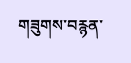གཟུགས་བརྙན་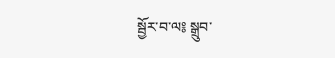སྦྱོར་བ་ལ༔ སྒྲུབ་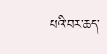པའི་བར་ཆད་